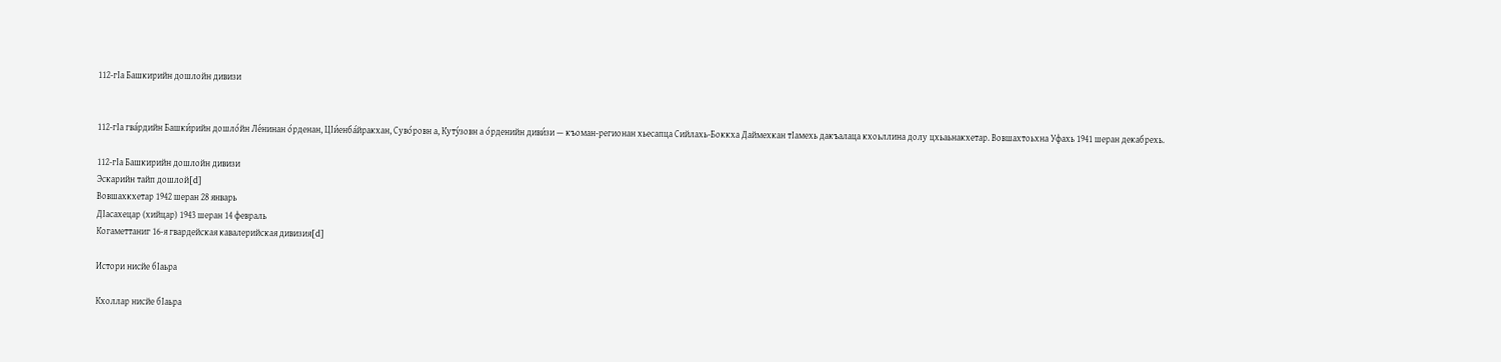112-гӀа Башкирийн дошлойн дивизи


112-гӀа гва́рдийн Башки́рийн дошло́йн Ле́нинан о́рденан, ЦӀи́енба́йракхан, Суво́ровн а, Куту́зовн а о́рденийн диви́зи — къоман-регионан хьесапца Сийлахь-Боккха Даймехкан тӀамехь дакъалаца кхоьллина долу цхьаьнакхетар. Вовшахтоьхна Уфахь 1941 шеран декабрехь.

112-гӀа Башкирийн дошлойн дивизи
Эскарийн тайп дошлой[d]
Вовшахкхетар 1942 шеран 28 январь
ДӀасахецар (хийцар) 1943 шеран 14 февраль
Когаметтаниг 16-я гвардейская кавалерийская дивизия[d]

Истори нисйе бӀаьра

Кхоллар нисйе бӀаьра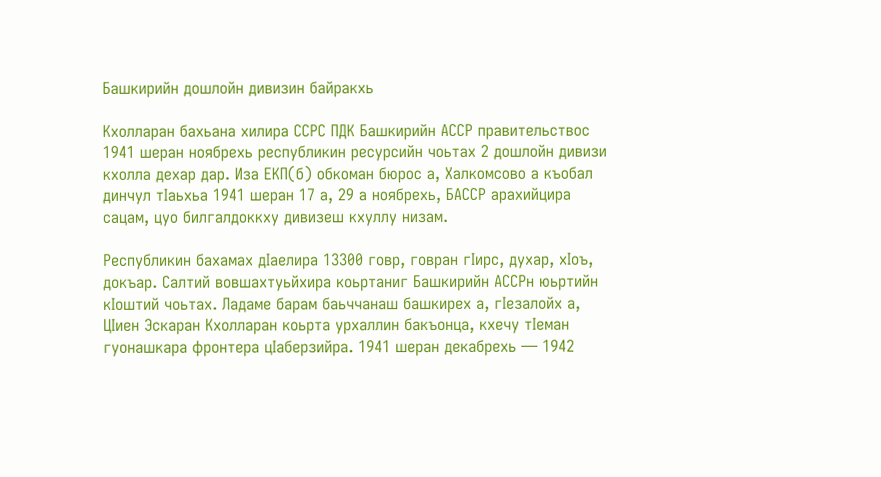Башкирийн дошлойн дивизин байракхь

Кхолларан бахьана хилира ССРС ПДК Башкирийн АССР правительствос 1941 шеран ноябрехь республикин ресурсийн чоьтах 2 дошлойн дивизи кхолла дехар дар. Иза ЕКП(б) обкоман бюрос а, Халкомсово а къобал динчул тӀаьхьа 1941 шеран 17 а, 29 а ноябрехь, БАССР арахийцира сацам, цуо билгалдоккху дивизеш кхуллу низам.

Республикин бахамах дӀаелира 13300 говр, говран гӀирс, духар, хӀоъ, докъар. Салтий вовшахтуьйхира коьртаниг Башкирийн АССРн юьртийн кӀоштий чоьтах. Ладаме барам баьччанаш башкирех а, гӀезалойх а, ЦӀиен Эскаран Кхолларан коьрта урхаллин бакъонца, кхечу тӀеман гуонашкара фронтера цӀаберзийра. 1941 шеран декабрехь — 1942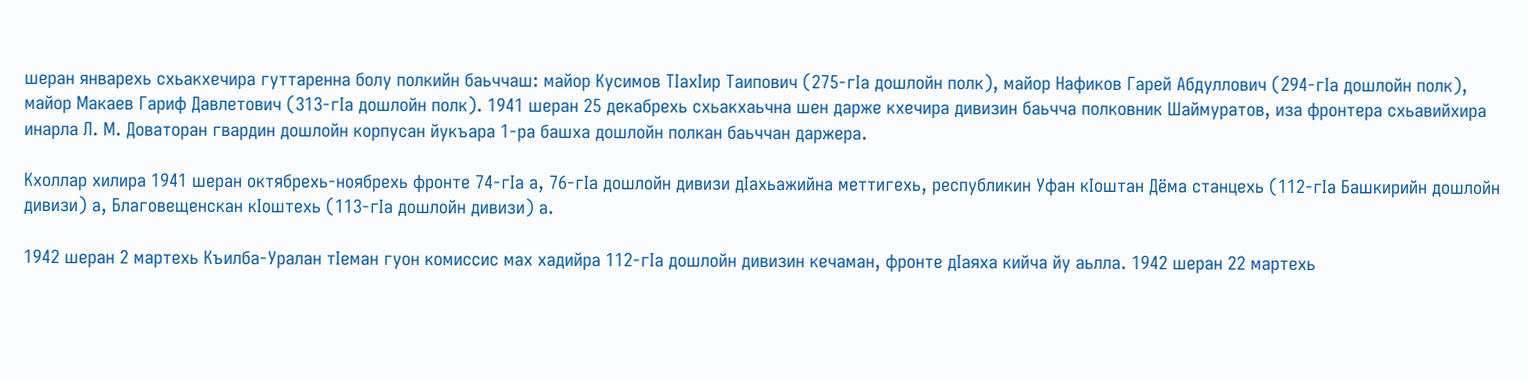шеран январехь схьакхечира гуттаренна болу полкийн баьччаш: майор Кусимов ТӀахӀир Таипович (275-гӀа дошлойн полк), майор Нафиков Гарей Абдуллович (294-гӀа дошлойн полк), майор Макаев Гариф Давлетович (313-гӀа дошлойн полк). 1941 шеран 25 декабрехь схьакхаьчна шен дарже кхечира дивизин баьчча полковник Шаймуратов, иза фронтера схьавийхира инарла Л. М. Доваторан гвардин дошлойн корпусан йукъара 1-ра башха дошлойн полкан баьччан даржера.

Кхоллар хилира 1941 шеран октябрехь-ноябрехь фронте 74-гӀа а, 76-гӀа дошлойн дивизи дӀахьажийна меттигехь, республикин Уфан кӀоштан Дёма станцехь (112-гӀа Башкирийн дошлойн дивизи) а, Благовещенскан кӀоштехь (113-гӀа дошлойн дивизи) а.

1942 шеран 2 мартехь Къилба-Уралан тӀеман гуон комиссис мах хадийра 112-гӀа дошлойн дивизин кечаман, фронте дӀаяха кийча йу аьлла. 1942 шеран 22 мартехь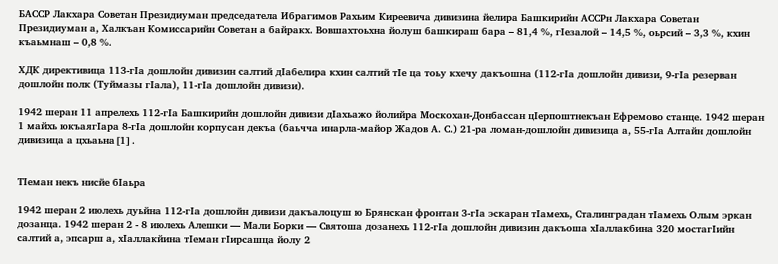БАССР Лакхара Советан Президиуман председатела Ибрагимов Рахьим Киреевича дивизина йелира Башкирийн АССРн Лакхара Советан Президиуман а, Халкъан Комиссарийн Советан а байракх. Вовшахтоьхна йолуш башкираш бара – 81,4 %, гӀезалой – 14,5 %, оьрсий – 3,3 %, кхин къаьмнаш – 0,8 %.

ХДК директивица 113-гӀа дошлойн дивизин салтий дӀабелира кхин салтий тӀе ца тоьу кхечу дакъошна (112-гӀа дошлойн дивизи, 9-гӀа резерван дошлойн полк (Туймазы гӀала), 11-гӀа дошлойн дивизи).

1942 шеран 11 апрелехь 112-гӀа Башкирийн дошлойн дивизи дӀахьажо йолийра Москохан-Донбассан цӀерпоштнекъан Ефремово станце. 1942 шеран 1 майхь юкъаягӀара 8-гӀа дошлойн корпусан декъа (баьчча инарла-майор Жадов А. С.) 21-ра ломан-дошлойн дивизица а, 55-гӀа Алтайн дошлойн дивизица а цхьаьна[1].


ТӀеман некъ нисйе бӀаьра

1942 шеран 2 июлехь дуьйна 112-гӀа дошлойн дивизи дакъалоцуш ю Брянскан фронтан 3-гӀа эскаран тӀамехь, Сталинградан тӀамехь Олым эркан дозанца. 1942 шеран 2 - 8 июлехь Алешки — Мали Борки — Святоша дозанехь 112-гӀа дошлойн дивизин дакъоша хӀаллакбина 320 мостагӀийн салтий а, эпсарш а, хӀаллакйина тӀеман гӀирсашца йолу 2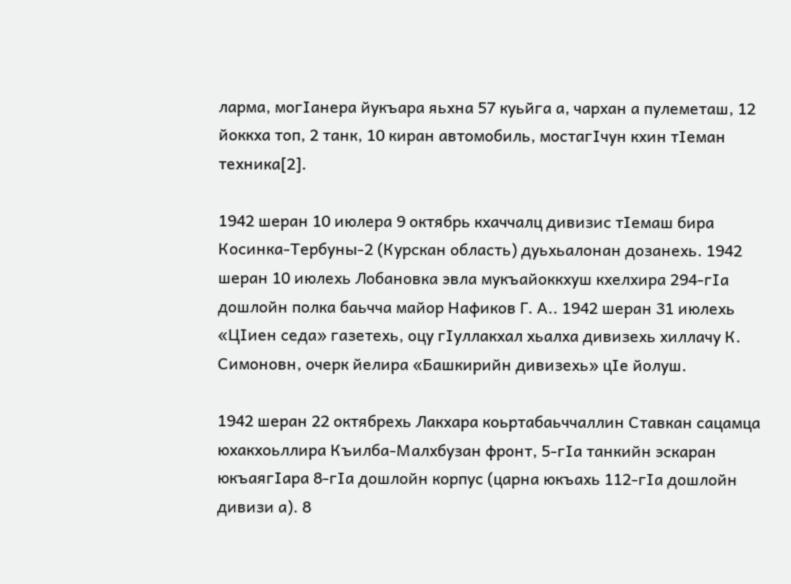ларма, могӀанера йукъара яьхна 57 куьйга а, чархан а пулеметаш, 12 йоккха топ, 2 танк, 10 киран автомобиль, мостагӀчун кхин тӀеман техника[2].

1942 шеран 10 июлера 9 октябрь кхаччалц дивизис тӀемаш бира Косинка-Тербуны-2 (Курскан область) дуьхьалонан дозанехь. 1942 шеран 10 июлехь Лобановка эвла мукъайоккхуш кхелхира 294-гӀа дошлойн полка баьчча майор Нафиков Г. А.. 1942 шеран 31 июлехь «ЦӀиен седа» газетехь, оцу гӀуллакхал хьалха дивизехь хиллачу К. Симоновн, очерк йелира «Башкирийн дивизехь» цӀе йолуш.

1942 шеран 22 октябрехь Лакхара коьртабаьччаллин Ставкан сацамца юхакхоьллира Къилба-Малхбузан фронт, 5-гӀа танкийн эскаран юкъаягӀара 8-гӀа дошлойн корпус (царна юкъахь 112-гӀа дошлойн дивизи а). 8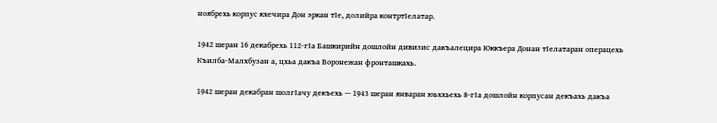ноябрехь корпус кхечира Дон эркан тӀе, долийра контртӀелатар.

1942 шеран 16 декабрехь 112-гӀа Башкирийн дошлойн дивизис дакъалецира Юккъера Донан тӀелатаран операцехь Къилба-Малхбузан а, цхьа дакъа Воронежан фронташкахь.

1942 шеран декабран шолгӀачу декъехь — 1943 шеран январан юьххьехь 8-гӀа дошлойн корпусан декъахь дакъа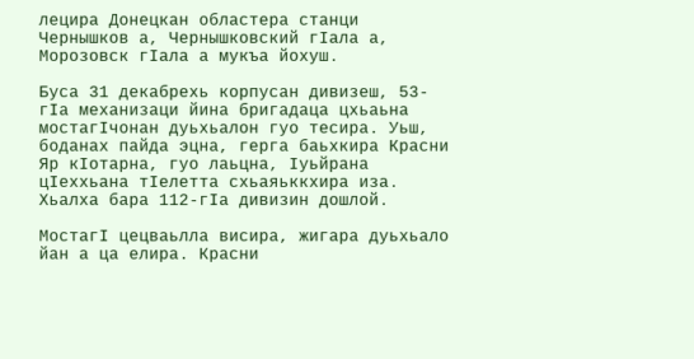лецира Донецкан областера станци Чернышков а, Чернышковский гӀала а, Морозовск гӀала а мукъа йохуш.

Буса 31 декабрехь корпусан дивизеш, 53-гӀа механизаци йина бригадаца цхьаьна мостагӀчонан дуьхьалон гуо тесира. Уьш, боданах пайда эцна, герга баьхкира Красни Яр кӀотарна, гуо лаьцна, Ӏуьйрана цӀеххьана тӀелетта схьаяьккхира иза. Хьалха бара 112-гӀа дивизин дошлой.

МостагӀ цецваьлла висира, жигара дуьхьало йан а ца елира. Красни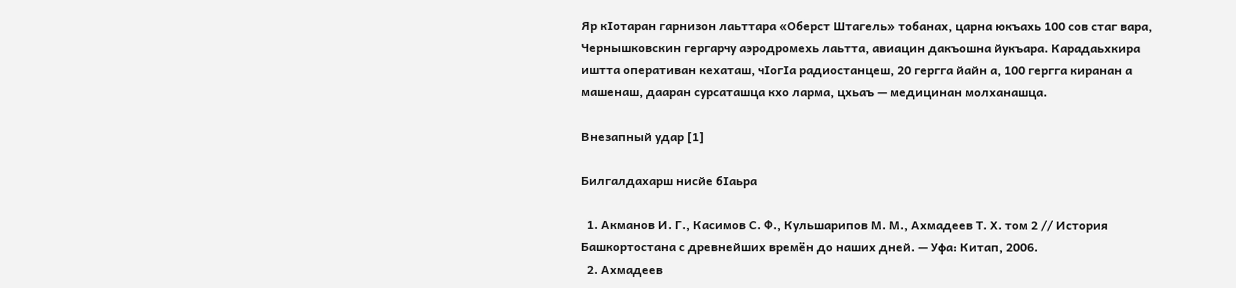Яр кӀотаран гарнизон лаьттара «Оберст Штагель» тобанах, царна юкъахь 100 сов стаг вара, Чернышковскин гергарчу аэродромехь лаьтта, авиацин дакъошна йукъара. Карадаьхкира иштта оперативан кехаташ, чӀогӀа радиостанцеш, 20 гергга йайн а, 100 гергга киранан а машенаш, дааран сурсаташца кхо ларма, цхьаъ — медицинан молханашца.

Внезапный удар [1]

Билгалдахарш нисйе бӀаьра

  1. Акманов И. Г., Касимов С. Ф., Кульшарипов М. М., Ахмадеев Т. Х. том 2 // История Башкортостана с древнейших времён до наших дней. — Уфа: Китап, 2006.
  2. Ахмадеев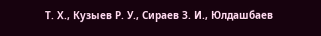Т. Х., Кузыев Р. У., Сираев З. И., Юлдашбаев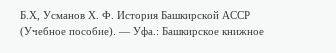Б.Х, Усманов Х. Ф. История Башкирской АССР (Учебное пособие). — Уфа.: Башкирское книжное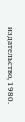издательство, 1980.